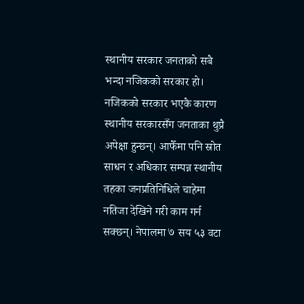स्थानीय सरकार जनताको सबै भन्दा नजिकको सरकार हो। नजिकको सरकार भएकै कारण स्थानीय सरकारसँग जनताका थुप्रै अपेक्षा हुन्छन्। आफैँमा पनि स्रोत साधन र अधिकार सम्पन्न स्थानीय तहका जनप्रतिनिधिले चाहेमा नतिजा देखिने गरी काम गर्न सक्छन्। नेपालमा ७ सय ५३ वटा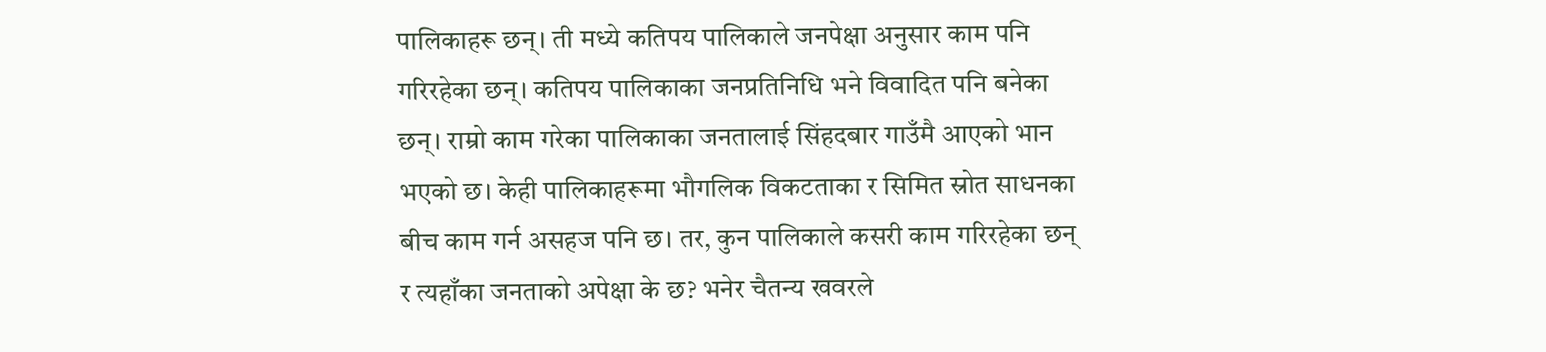पालिकाहरू छन्। ती मध्ये कतिपय पालिकाले जनपेक्षा अनुसार काम पनि गरिरहेका छन्। कतिपय पालिकाका जनप्रतिनिधि भने विवादित पनि बनेका छन्। राम्रो काम गरेका पालिकाका जनतालाई सिंहदबार गाउँमै आएको भान भएको छ। केही पालिकाहरूमा भौगलिक विकटताका र सिमित स्रोत साधनका बीच काम गर्न असहज पनि छ। तर, कुन पालिकाले कसरी काम गरिरहेका छन् र त्यहाँका जनताको अपेक्षा के छ? भनेर चैतन्य खवरले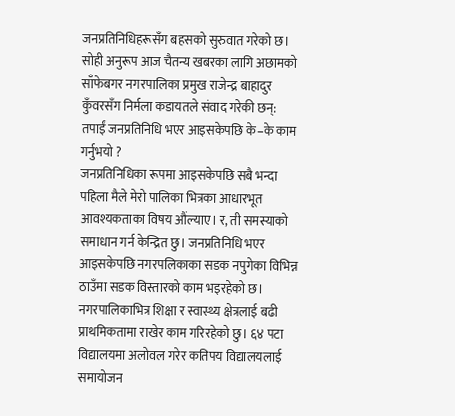जनप्रतिनिधिहरूसँग बहसको सुरुवात गरेको छ। सोही अनुरूप आज चैतन्य खबरका लागि अछामको साँफेबगर नगरपालिका प्रमुख राजेन्द्र बाहादुर कुँवरसँग निर्मला कडायतले संवाद गरेकी छन्:
तपाईं जनप्रतिनिधि भएर आइसकेपछि के–के काम गर्नुभयो ?
जनप्रतिनिधिका रूपमा आइसकेपछि सबै भन्दा पहिला मैले मेरो पालिका भित्रका आधारभूत आवश्यकताका विषय औंल्याए। र, ती समस्याको समाधान गर्न केन्द्रित छु। जनप्रतिनिधि भएर आइसकेपछि नगरपलिकाका सडक नपुगेका विभिन्न ठाउँमा सडक विस्तारको काम भइरहेको छ। नगरपालिकाभित्र शिक्षा र स्वास्थ्य क्षेत्रलाई बढी प्राथमिकतामा राखेर काम गरिरहेको छु। ६४ पटा विद्यालयमा अलोवल गरेर कतिपय विद्यालयलाई समायोजन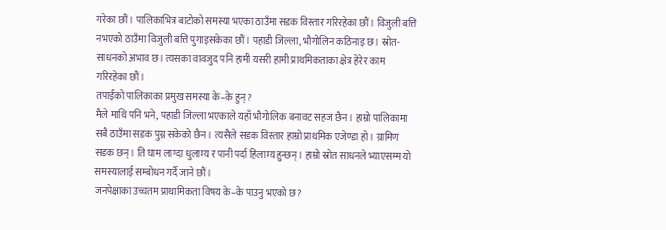गरेका छौं। पालिकाभित्र बाटोको समस्या भएका ठाउँमा सडक विस्तार गरिरहेका छौं। विजुली बत्ति नभएको ठाउँमा विजुली बत्ति पुगाइसकेका छौं। पहाडी जिल्ला, भौगोलिन कठिनाइ छ। स्रोत-साधनको अभाव छ। त्यसका वावजुद पनि हामी यसरी हामी प्राथमिकताका क्षेत्र हेरेर काम गरिरहेका छौं।
तपाईंको पालिकाका प्रमुख समस्या के–के हुन्?
मैले माथि पनि भने, पहाडी जिल्ला भएकाले यहाँ भौगोलिक बनावट सहज छैन। हाम्रो पालिकामा सबै ठाउँमा सडक पुग्न सकेको छैन। त्यसैले सडक विस्तार हाम्रो प्राथमिक एजेण्डा हो। ग्रामिण सडक छन्। ति घाम लाग्दा धुलाम्य र पानी पर्दा हिलाम्य हुन्छन्। हाम्रो स्रोत साधनले भ्याएसम्म यो समस्यालाई सम्बोधन गर्दै जाने छौं।
जनपेक्षाका उच्चतम प्राथामिकता विषय के–के पाउनु भएको छ?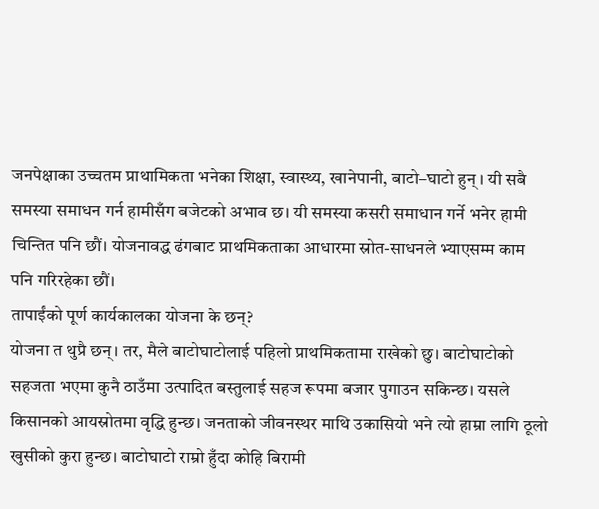जनपेक्षाका उच्चतम प्राथामिकता भनेका शिक्षा, स्वास्थ्य, खानेपानी, बाटो–घाटो हुन् । यी सबै समस्या समाधन गर्न हामीसँग बजेटको अभाव छ। यी समस्या कसरी समाधान गर्ने भनेर हामी चिन्तित पनि छौं। योजनावद्ध ढंगबाट प्राथमिकताका आधारमा स्रोत-साधनले भ्याएसम्म काम पनि गरिरहेका छौं।
तापाईंको पूर्ण कार्यकालका योजना के छन्?
योजना त थुप्रै छन्। तर, मैले बाटोघाटोलाई पहिलो प्राथमिकतामा राखेको छु। बाटोघाटोको सहजता भएमा कुनै ठाउँमा उत्पादित बस्तुलाई सहज रूपमा बजार पुगाउन सकिन्छ। यसले किसानको आयस्रोतमा वृद्धि हुन्छ। जनताको जीवनस्थर माथि उकासियो भने त्यो हाम्रा लागि ठूलो खुसीको कुरा हुन्छ। बाटोघाटो राम्रो हुँदा कोहि बिरामी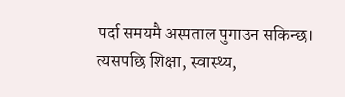पर्दा समयमै अस्पताल पुगाउन सकिन्छ। त्यसपछि शिक्षा, स्वास्थ्य,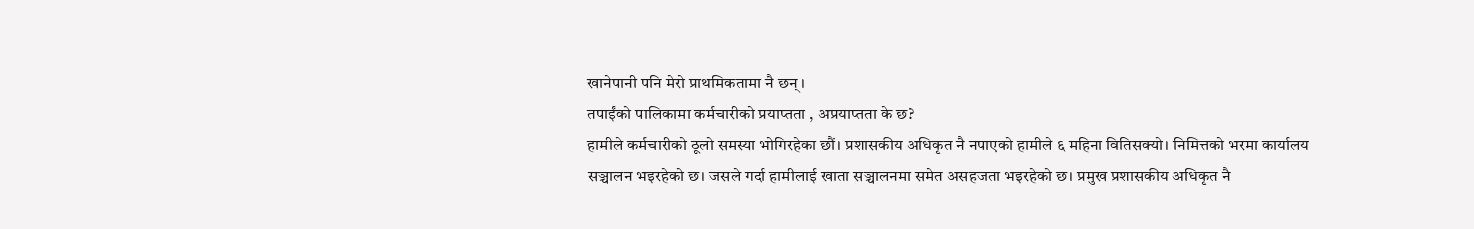खानेपानी पनि मेरो प्राथमिकतामा नै छन्।
तपाईंको पालिकामा कर्मचारीको प्रयाप्तता , अप्रयाप्तता के छ?
हामीले कर्मचारीको ठूलो समस्या भोगिरहेका छौं। प्रशासकीय अधिकृत नै नपाएको हामीले ६ महिना वितिसक्यो। निमित्तको भरमा कार्यालय सञ्चालन भइरहेको छ। जसले गर्दा हामीलाई खाता सञ्चालनमा समेत असहजता भइरहेको छ। प्रमुख प्रशासकीय अधिकृत नै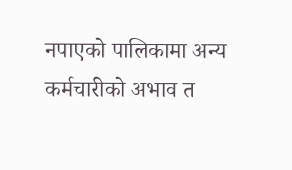नपाएको पालिकामा अन्य कर्मचारीको अभाव त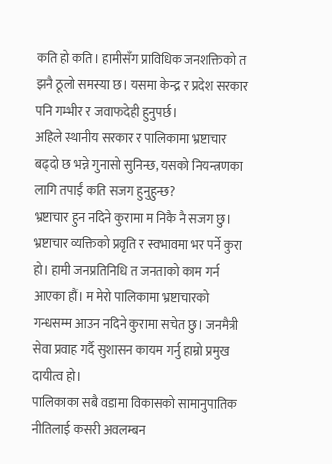कति हो कति। हामीसँग प्राविधिक जनशक्तिको त झनै ठूलो समस्या छ। यसमा केन्द्र र प्रदेश सरकार पनि गम्भीर र जवाफदेही हुनुपर्छ।
अहिले स्थानीय सरकार र पालिकामा भ्रष्टाचार बढ्दो छ भन्ने गुनासो सुनिन्छ, यसको नियन्त्रणका लागि तपाईं कति सजग हुनुहुन्छ?
भ्रष्टाचार हुन नदिने कुरामा म निकै नै सजग छु। भ्रष्टाचार व्यक्तिको प्रवृति र स्वभावमा भर पर्ने कुरा हो। हामी जनप्रतिनिधि त जनताको काम गर्न आएका हौं। म मेरो पालिकामा भ्रष्टाचारको गन्धसम्म आउन नदिने कुरामा सचेत छु। जनमैत्री सेवा प्रवाह गर्दै सुशासन कायम गर्नु हाम्रो प्रमुख दायीत्व हो।
पालिकाका सबै वडामा विकासको सामानुपातिक नीतिलाई कसरी अवलम्बन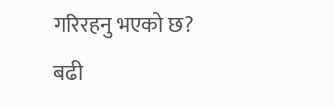गरिरहनु भएको छ?
बढी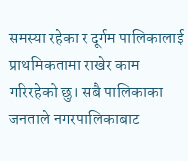समस्या रहेका र दूर्गम पालिकालाई प्राथमिकतामा राखेर काम गरिरहेको छु। सबै पालिकाका जनताले नगरपालिकाबाट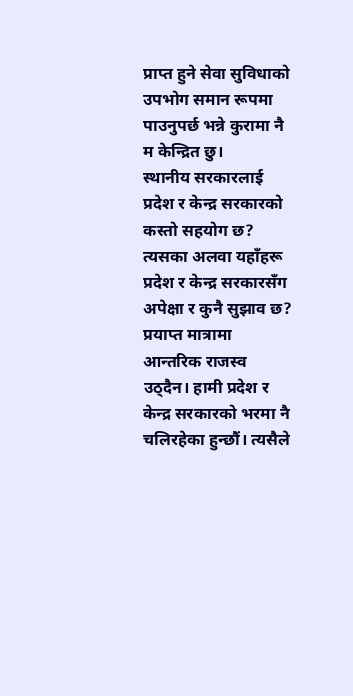प्राप्त हुने सेवा सुविधाको उपभोग समान रूपमा पाउनुपर्छ भन्ने कुरामा नै म केन्द्रित छु।
स्थानीय सरकारलाई प्रदेश र केन्द्र सरकारको कस्तो सहयोग छ? त्यसका अलवा यहाँहरू प्रदेश र केन्द्र सरकारसँग अपेक्षा र कुनै सुझाव छ?
प्रयाप्त मात्रामा आन्तरिक राजस्व उठ्दैन। हामी प्रदेश र केन्द्र सरकारको भरमा नै चलिरहेका हुन्छौं। त्यसैले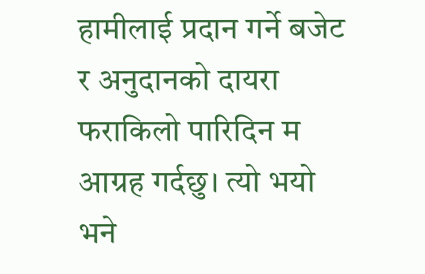हामीलाई प्रदान गर्ने बजेट र अनुदानको दायरा फराकिलो पारिदिन म आग्रह गर्दछु। त्यो भयो भने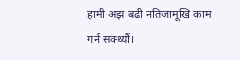हामी अझ बढी नतिजामूखि काम गर्न सक्थ्यौं।